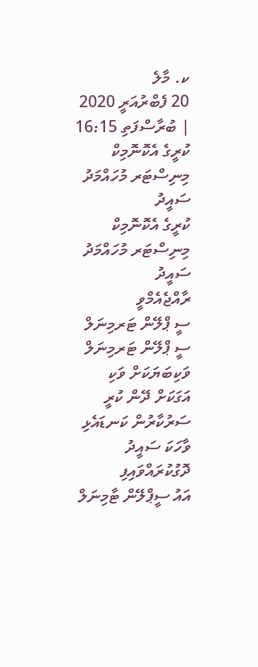ކ. މާލެ
20 ފެބްރުއަރީ 2020 | ބުރާސްފަތި 16:15
ކުރީގެ އެކޮނޮމިކް މިނިސްޓަރ މުހައްމަދު ސައީދު
ކުރީގެ އެކޮނޮމިކް މިނިސްޓަރ މުހައްމަދު ސައީދު
ރާއްޖެއެމްވީ
ސީ ޕްލޭން ޓަރމިނަލް
ސީ ޕްލޭން ޓަރމިނަލް ވަކިބަޔަކަށް ވަކި އަގަކަށް ދޭން ކުރީ ސަރުކާރުން ކަނޑައެޅި ވާހަކަ ސައީދު ދޮގުކުރައްވައިފި
އައު ސީޕްލޭން ޓާމިނަލް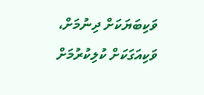ވަކިބަޔަކަށް ދިނުމަށް، ވަކިއަގަކަށް ކުލިކުރުމަށް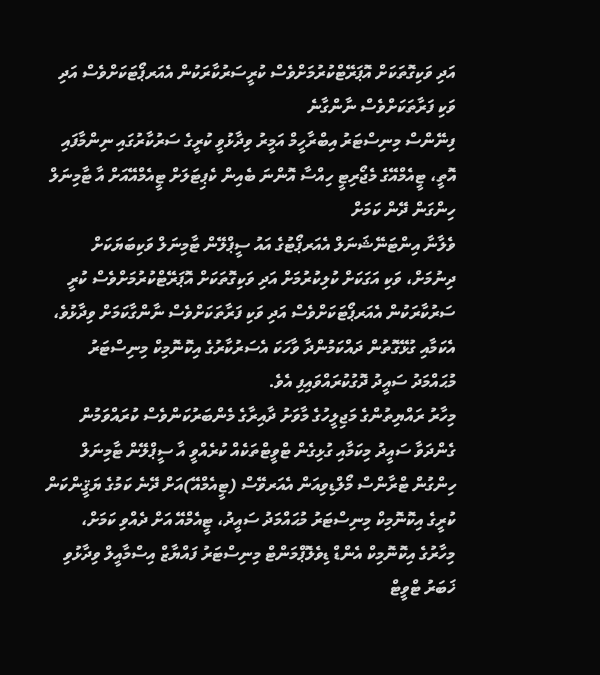އަދި ވަކިގޮތަކަށް އޮޕަރޭޓްކުރުމަށްވެސް ކުރީސަރުކާރަކުން އެއަރޕޯޓަކަށްވެސް އަދި ވަކި ފަރާތަކަށްވެސް ނާންގާނެ
ފިނޭންސް މިނިސްޓަރު އިބްރާހީމް އަމީރު ވިދާޅުވީ ކުރީގެ ސަރުކާރުގައި ނިންމާފައި އޮތީ، ޓީއެމްއޭގެ މެޖޯރިޓީ ހިއްސާ އޮންނަ ބެއިން ކެޕިޓަލަށް ޓީއެމްއޭއަށް އާ ޓާމިނަލް ހިންގަން ދޭން ކަމަށް
ވެލާނާ އިންޓަނޭޝަނަލް އެއަރޕޯޓުގެ އައު ސީޕްލޭން ޓާމިނަލް ވަކިބަޔަކަށް ދިނުމަށް، ވަކި އަގަކަށް ކުލިކުރުމަށް އަދި ވަކިގޮތަކަށް އޮޕަރޭޓްކުރުމަށްވެސް ކުރީ ސަރުކާރަކުން އެއަރޕޯޓަކަށްވެސް އަދި ވަކި ފަރާތަކަށްވެސް ނާންގާކަމަށް ވިދާޅުވެ، އެކަމާއި ގުޅޭގޮތުން ދައްކަމުންދާ ވާހަކަ އެސަރުކާރުގެ އިކޮނޮމިކް މިނިސްޓަރު މުޙައްމަދު ސައީދު ދޮގުކުރައްވައިފި އެވެ.
މިހާރު ރައްޔިތުންގެ މަޖިލީހުގެ މާވަށު ދާއިރާގެ މެންބަރުކަންވެސް ކުރައްވަމުން ގެންދަވާ ސައީދު މިކަމާއި ގުޅިގެން ޓްވީޓްތަކެއް ކުރެއްވީ އާ ސީޕްލޭން ޓާމިނަލް ހިންގުން ޓްރާންސް މޯލްޑިވިއަން އެއަރވޭސް (ޓީއެމްއޭ)އަށް ދޭނެ ކަމުގެ ޔަޤީންކަން ކުރީގެ އިކޮނޮމިކް މިނިސްޓަރު މުޙައްމަދު ސައީދު، ޓީއެމްއޭ އަށް ދެއްވި ކަމަށް، މިހާރުގެ އިކޮނޮމިކް އެންޑް ޑިވެލޮޕްމަންޓް މިނިސްޓަރު ފައްޔާޒް އިސްމާއީލް ވިދާޅުވި ޚަބަރު ޓްވީޓް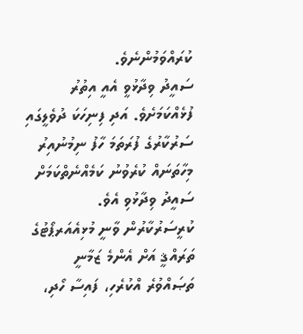ކުރައްވަމުންނެވެ.
ސައީދު ވިދާޅުވީ އެއީ އިތުރު ފުޅެއްކަމަށެވެ. އަދި ފިނިހަކަ ދުވެލީގައި ސަރުކާރުގެ ފުރަތަމަ ހާފު ނިމުނުއިރު މިހާތަނައް ކުރެވުނު ކަމެއްނެތްކަމަށް ސައީދު ވިދާޅުވި އެވެ. ކުރީސަރުކާރުން ވާނީ މުޅިއެއަރޕޯޓުގެ ތަރައްޤީ އަށް އެންމެ ޒަމާނީ ތަޞައްވުރެ އްކުރެހި، ފައިސާ ހޯދި،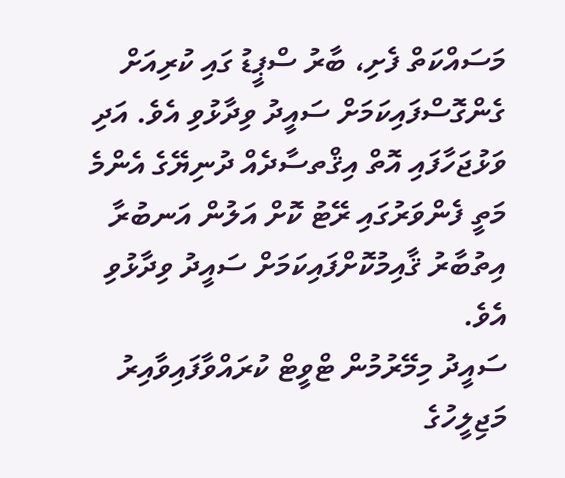މަސައްކަތް ފެށި، ބާރު ސްޕީޑު ގައި ކުރިއަށް ގެންގޮސްފައިކަމަށް ސައީދު ވިދާޅުވި އެވެ. އަދި ވަޅުޖަހާފައި އޮތް އިޤްތސާދެއް ދުނިޔޭގެ އެންމެ މަތީ ފެންވަރުގައި ރޭޓު ކޮށް އަލުން އަނބުރާ އިތުބާރު ޤާއިމުކޮށްފައިކަމަށް ސައީދު ވިދާޅުވި އެވެ.
ސައީދު މިމޭރުމުން ޓްވީޓް ކުރައްވާފައިވާއިރު މަޖިލީހުގެ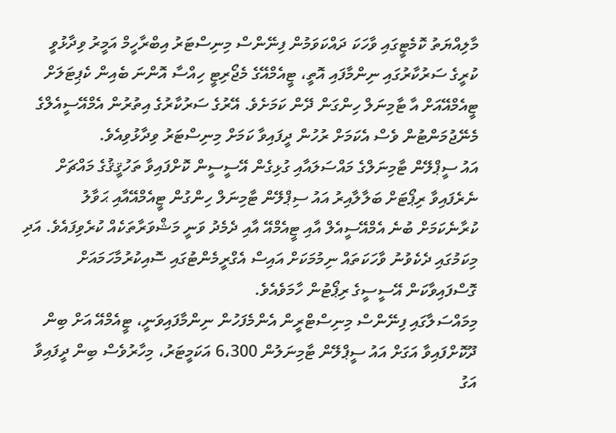މާލިއްޔަތު ކޮމެޓީގައި ވާހަކަ ދައްކަވަމުން ފިނޭންސް މިނިސްޓަރު އިބްރާހީމް އަމީރު ވިދާޅުވީ ކުރީގެ ސަރުކާރުގައި ނިންމާފައި އޮތީ، ޓީއެމްއޭގެ މެޖޯރިޓީ ހިއްސާ އޮންނަ ބެއިން ކެޕިޓަލަށް ޓީއެމްއޭއަށް އާ ޓާމިނަލް ހިންގަން ދޭން ކަމަށެވެ. އޭރުގެ ސަރުކާރުގެ އިތުރުން އެމްއޭސީއެލްގެ މެނޭޖުމަންޓުން ވެސް އެކަމަށް ރުހުން ދީފައިވާ ކަމަށް މިނިސްޓަރު ވިދާޅުވިއެވެ.
އައު ސީޕްލޭން ޓާމިނަލްގެ މައްސަލައާއި ގުޅިގެން އޭސީސީން ކޮށްފައިވާ ތަހުޤީޤުގެ މައްޗަށް ނެރެފައިވާ ރިޕޯޓަށް ބަލާލާއިރު އައު ސިޕްލޭން ޓާމިނަލް ހިންގުން ޓީއެމްއޭއާއި ޙަވާލު ކުރާނެކަމަށް ބުނެ އެމްއޭސީއެލް އާއި ޓީއެމްއޭ އާއި ދެމެދު ވަނީ މަޝްވަރާތަކެއް ކުރެވިފައެވެ. އަދި މިކަމުގައި ދެކެވުނު ވާހަކަތައް ނިމުމަކަށް އައިސް އެގްރީމެންޓުގައި ސޮއިކުރުމާހަމައަށް ގޮސްފައިވާކަން އޭސީސީގެ ރިޕޯޓުން ހާމަވެއެވެ.
މިމައްސަލާގައި ފިނޭންސް މިނިސްޓްރީން އެންމެފަހުން ނިންމާފައިވަނީ، ޓީއެމްއޭ އަށް ބިން ދޫކޮށްފައިވާ އަގަށް އައު ސީޕްލޭން ޓާމިނަލުން 6،300 އަކަމީޓަރު، މިހާރުވެސް ބިން ދީފައިވާ އަގު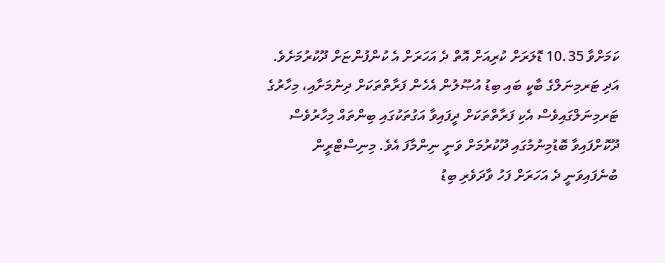ކަމަށްވާ 10.35 ޑޮލަރަށް ކުރިއަށް އޮތް ދެ އަހަރަށް އެ ކުންފުންޏަށް ދޫކުރުމަށެވެ. އަދި ޓަރމިނަލްގެ ބާކީ ބައި ބިޑު އުޞޫލުން އެހެން ފަރާތްތަކަށް ދިނުމަށާއި، މިހާރުގެ ޓަރމިނަލްގައިވެސް އެކި ފަރާތްތަކަށް ދީފައިވާ އަގުތަކުގައި ބިންތައް މިހާރުވެސް ދޫކޮށްފައިވާ ބޮޑުމިނުމުގައި ދޫކުރުމަށް ވަނީ ނިންމާފަ އެވެ. މިނިސްޓްރީން ބުނެފައިވަނީ ދެ އަހަރަށް ފަހު ވާދަވެރި ބިޑު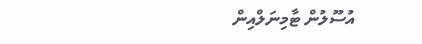އުސޫލުން ޓާމިނަލްއިން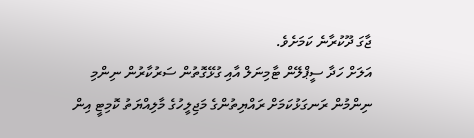ޖާގަ ދޫކުރާނެ ކަމަށެވެ.
އަލަށް ހަދާ ސީޕްލޭން ޓާމިނަލް އާއި ގުޅޭގޮތުން ސަރުކާރުން ނިންމި ނިންމުން ރަނގަޅުކަމަށް ރައްޔިތުންގެ މަޖިލީހުގެ މާލިއްޔަތު ކޮމިޓީ އިން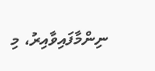ނިންމާފައިވާއިރު، މި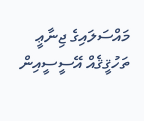މައްސަލައިގެ ޖިނާޢީ ތަހުޤީޤެއް އޭސީސީއިން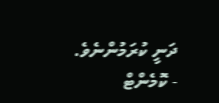ދަނީ ކުރަމުންނެވެ.
- ކޮމެންޓް